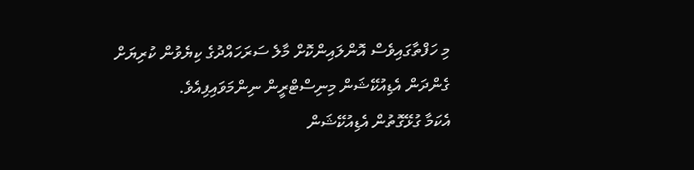މި ހަފްތާގައިވެސް އޮންލައިންކޮށް މާލެ ސަރަހައްދުގެ ކިޔެވުން ކުރިޔަށް ގެންދަން އެޑިއުކޭޝަން މިނިސްޓްރީން ނިންމަވައިފިއެވެ.
އެކަމާ ގުޅޭގޮތުން އެޑިއުކޭޝަން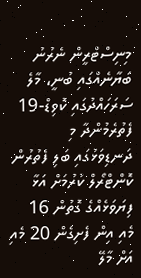މިނިސްޓްރީން ނެރުނު ބަޔާނެއްގައި ބުނީ، މާލެ ސަރަހައްދުގައި ކޮވިޑް-19 ފެތުރެމުންދާ މި ދަނޑިވަޅުގައި ބަލި ފެތުރުން ކޮންޓްރޯލް ކުރުމަށް އަޅާ ފިޔަވަޅެއްގެ ގޮތުން 16 މެއި އިން ފެށިގެން 20 މެއި އަށް މާލޭ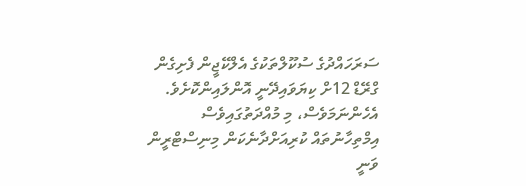ސަރަހައްދުގެ ސުކޫލްތަކުގެ އެލްކޭޖީން ފެށިގެން ގްރޭޑް 12ށް ކިޔަވައިދޭނީ އޮންލައިންކޮށެވެ. އެހެންނަމަވެސް، މި މުއްދަތުގައިވެސް އިމްތިހާނުތައް ކުރިއަށްދާނެކަން މިނިސްޓްރީން ވަނީ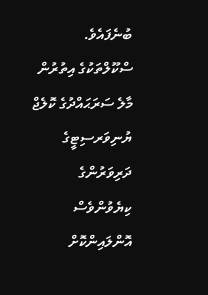ބުނެފައެވެ.
ސްކޫލްތަކުގެ އިތުރުން މާލެ ސަރަޙައްދުގެ ކޮލެޖް ޔުނިވަރސިޓީގެ ދަރިވަރުންގެ ކިޔެވުންވެސް އޮންލައިންކޮށް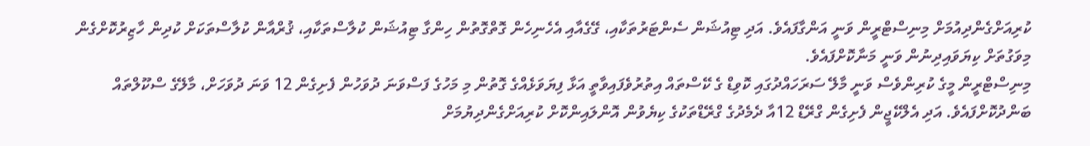ކުރިއަށްގެންދިއުމަށް މިނިސްޓްރީން ވަނީ އަންގާފައެވެ. އަދި ޓިއުޝަން ސެންޓަރުތަކާއި، ގޭގެއާއި އެހެނިހެން ގޮތްގޮތުން ހިންގާ ޓިއުޝަން ކުލާސްތަކާއި، ޤުރްއާން ކުލާސްތަކަށް ކުދިން ހާޒިރުކޮށްގެން މިވަގުތަށް ކިޔަވައިދިނުން ވަނީ މަނާކޮށްފައެވެ.
މިނިސްޓްރީން މީގެ ކުރިންވެސް ވަނީ މާލޭ ސަރަހައްދުގައި ކޮވިޑް ގެ ކޭސްތައް އިތުރުވެފައިވާތީ އަޅާ ފިޔަވަޅެއްގެ ގޮތުން މި މަހުގެ ފަސްވަނަ ދުވަހުން ފެށިގެން 12 ވަނަ ދުވަހަށް، މާލޭގެ ސްކޫލްތައް ބަންދުކޮށްފައެވެ. އަދި އެލްކޭޖީން ފެށިގެން ގްރޭޑް 12އާ ދެމެދުގެ ގްރޭޑްތަކުގެ ކިޔެވުން އޮންލައިންކޮށް ކުރިއަށްގެންދިޔުމަށް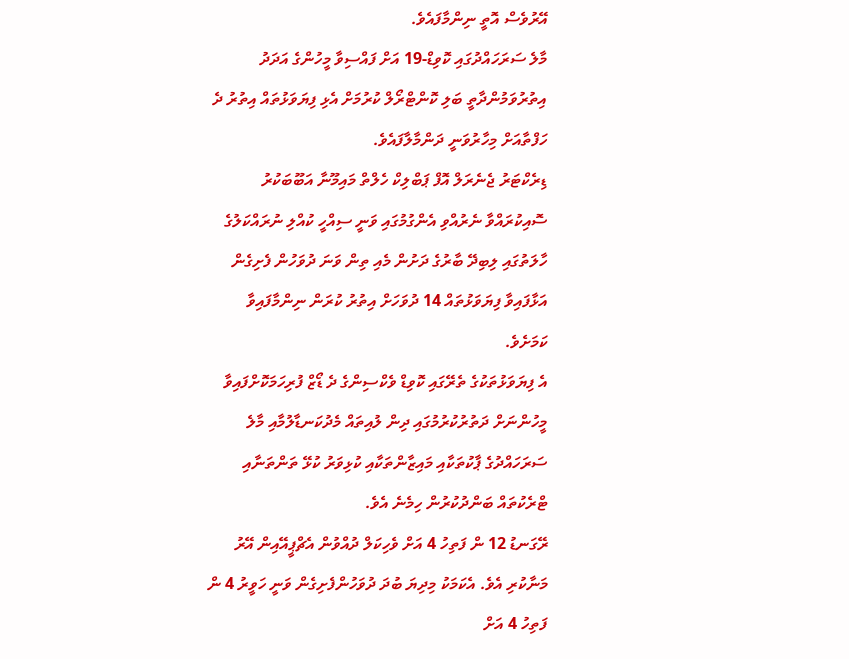އޭރުވެސް އޮތީ ނިންމާފައެވެ.
މާލެ ސަރަހައްދުގައި ކޮވިޑް-19 އަށް ފައްސިވާ މީހުންގެ އަދަދު އިތުރުވަމުންދާތީ ބަލި ކޮންޓްރޯލް ކުރުމަށް އެޅި ފިޔަވަޅުތައް އިތުރު ދެ ހަފްތާއަށް މިހާރުވަނީ ދަންމާލާފައެވެ.
ޑިރެކްޓަރު ޖެނެރަލް އޮފް ޕަބްލިކް ހެލްތް މައިމޫނާ އަބޫބަކުރު ސޮއިކުރައްވާ ނެރުއްވި އެންގުމުގައި ވަނީ ސިއްހީ ކުއްލި ނުރައްކަލުގެ ހާލަތުގައި ލިބިދޭ ބާރުގެ ދަށުން މެއި ތިން ވަނަ ދުވަހުން ފެށިގެން އަޅާފައިވާ ފިޔަވަޅުތައް 14 ދުވަހަށް އިތުރު ކުރަން ނިންމާފައިވާ ކަމަށެވެ.
އެ ފިޔަވަޅުތަކުގެ ތެރޭގައި ކޮވިޑް ވެކްސިންގެ ދެ ޑޯޒް ފުރިހަމަކޮށްފައިވާ މީހުންނަށް ދަތުރުކުރުމުގައި ދިން ލުއިތައް މެދުކަނޑާލުމާއި މާލެ ސަރަހައްދުގެ ޕާކުތަކާއި މައިޒާންތަކާއި ކުޅިވަރު ކުޅޭ ތަންތަނާއި ޓްރެކުތައް ބަންދުކުރުން ހިމެނެ އެވެ.
ރޭގަނޑު 12 ން ފަތިހު 4 އަށް ވެހިކަލް ދުއްވުން އެޗްޕީއޭއިން އޭރު މަނާކުރި އެވެ. އެކަމަކު މިދިޔަ ބުދަ ދުވަހުންފެށިގެން ވަނީ ހަވީރު 4 ން ފަތިހު 4 އަށް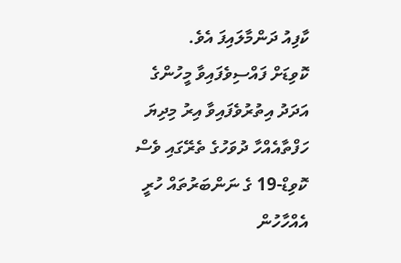ކާފިއު ދަންމާލައިފަ އެވެ.
ކޮވިޑަށް ފައްސިވެފައިވާ މީހުންގެ އަދަދު އިތުރުވެފައިވާ އިރު މިދިޔަ ހަފްތާއެއްހާ ދުވަހުގެ ތެރޭގައި ވެސް ކޮވިޑް-19 ގެ ނަންބަރުތައް ހުރީ އެއްހާހުން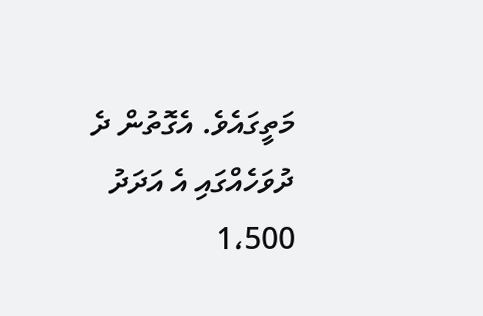މަތީގައެވެ. އެގޮތުން ދެ ދުވަހެއްގައި އެ އަދަދު 1،500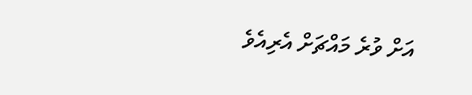އަށް ވުރެ މައްޗަށް އެރިއެވެ